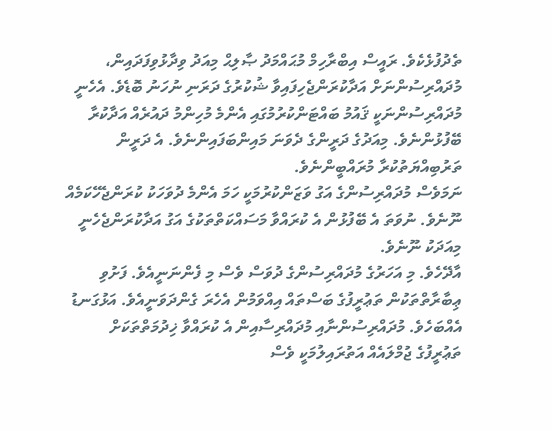ތެދުފުޅެކެވެ. ރައީސް އިބްރާހިމް މުޙައްމަދު ޞާލިޙް މިއަދު ވިދާޅުވިފަދައިން، މުދައްރިސުންނަށް އަދާކުރަންޖެހިފައިވާ ޝުކުރުގެ ދަރަނި ނުހަނު ބޮޑެވެ. އެހެނީ މުދައްރިސުންނަކީ ޤައުމު ބައްޓަންކުރުމުގައި އެންމެ މުހިންމު ދައުރެއް އަދާކުރާ ބޭފުޅުންނެވެ. މިއަދުގެ ދަރީންގެ ދެވަނަ މައިންބަފައިންނެވެ. އެ ދަރީން ތަރުބިއްޔަތުކުރާ މުރައްބީންނެވެ.
ނަމަވެސް މުދައްރިސުންގެ އަގު ވަޒަންކުރުމަކީ ހަމަ އެންމެ ދުވަހަކު ކުރަންޖެހޭކަމެއް ނޫނެވެ. ނުވަތަ އެ ބޭފުޅުން އެ ކުރައްވާ މަސައްކަތްތަކުގެ އަގު އަދާކުރަންޖެހެނީ މިއަދަކު ނޫނެވެ.
އާދޭހެވެ. މި އަހަރުގެ މުދައްރިސުންގެ ދުވަސް ވެސް މި ފެންނަނީއެވެ. ފަށުވި ޢިބާރާތްތަކުން ތަޢުރީފުގެ ބަސްތައް އިއްވަމުން އެހެރަ ގެންދަވަނީއެވެ. އަޅުގަނޑު އެއްބަހެވެ. މުދައްރިސުންނާއި މުދައްރިސާއިން އެ ކުރައްވާ ޚިދުމަތްތަކަށް ތަޢުރީފުގެ ޖުމްލައެއް އަތުރައިލުމަކީ ވެސް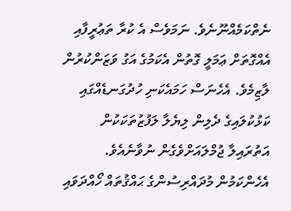ނެތްކަމެއްނޫނެވެ. ނަމަވެސް އެ ކުރާ ތަޢުރީފާއި އެއްގޮތަށް ޢަމަލީ ގޮތުން އެކަމުގެ އަގު ވަޒަންކުރުން ލާޒިމެވެ. އެހެނަސް ހަމައެކަނި ހުދުގަނޑެއްގައި ކަޅުކުލައިގެ ދެލިން ލިޔެލާ ލަފުޒުތަކަކުން އަތުރައިލާ ޖުމްލައަށްވެގެން ނުވާނެއެވެ.
އެހެންކަމުން މުދައްރިސުންގެ ޙައްޤުތައް ހޯއްދަވައި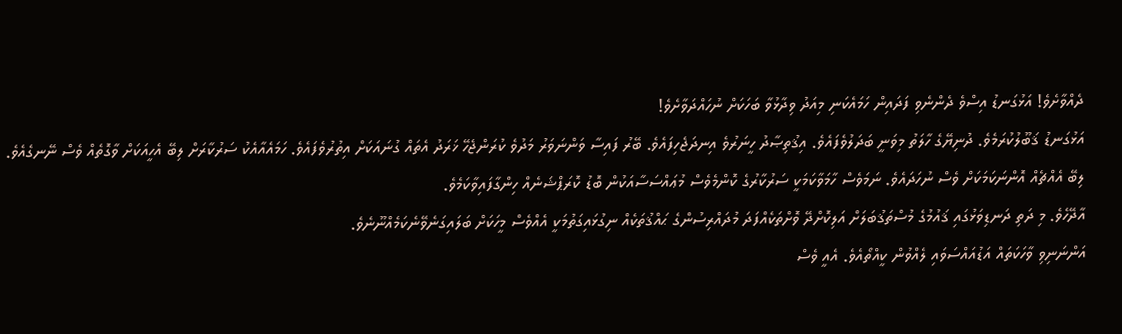ދެއްވާށެވެ! އަޅުގަނޑު އިސްވެ ދެންނެވި ފަދައިން ހަމައެކަނި މިއަދު ވިދާޅުވާ ބަހަކަށް ނުހައްދަވާށެވެ!
އަޅުގަނޑު ޤަބޫލުކުރަމެވެ. ދުނިޔޭގެ ހާލަތު މިވަނީ ބަދަލުވެފައެވެ. އިޤުތިޞާދު ހީނަރުވެ އިނދަޖެހިފައެވެ. ބޭރު ފައިސާ ވަންނަވަރު މަދުވެ ކުރަންޖެހޭ ޚަރަދު އެތައް ގުނައަކަށް އިތުރުވެފައެވެ. ހަމައެއާއެކު ސަރުކާރަށް ލިބޭ އެހީއަކަށް ވާގޮތެއް ވެސް ނޭނގެއެވެ. ލިބޭ އެއްޗެއް އޮންނަކަމަކަށް ވެސް ނުހަދައެވެ. ނަމަވެސް ހާމަވާކަމަކީ ސަރުކާރުގެ ކޮންމެވެސް މުޢައްސަސާއަކުން ބޮޑު ކޮރަޕްޝަނެއް ހިންގާފައިވާކަމެވެ.
އާދޭހެވެ. މި ދަތި ދަނޑިވަޅުގައި ޤައުމުގެ މުސްތަޤުބަލަށް އަލިކޮށްދޭ ވޮށްތަކެއްފަދަ މުދައްރިސުންގެ ޙައްޤުތަކެއް ނިގުޅައިގަތުމަކީ އެއްވެސް މީހަކަށް ބަލައިގަނެވޭނެކަމެއްނޫނެވެ.
އަންނަނިވި ވާހަކަތައް އަޑުއައްސަވައި ލެއްވުން ކީއްތޯއެވެ. އެއީ ވެސް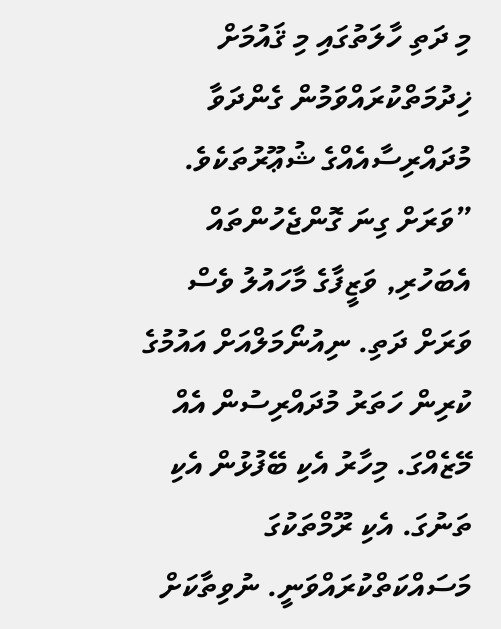މި ދަތި ހާލަތުގައި މި ޤައުމަށް ޚިދުމަތްކުރައްވަމުން ގެންދަވާ މުދައްރިސާއެއްގެ ޝުޢޫރުތަކެވެ.
”ވަރަށް ގިނަ ގޮންޖެހުންތައް އެބަހުރި, ވަޒީފާގެ މާހައުލު ވެސް ވަރަށް ދަތި. ނިއުނޯމަލްއަށް އައުމުގެ ކުރިން ހަތަރު މުދައްރިސުން އެއް މޭޒެއްގަ. މިހާރު އެކި ބޭފުޅުން އެކި ތަނުގަ. އެކި ރޫމްތަކުގަ މަސައްކަތްކުރައްވަނީ. ނުވިތާކަށް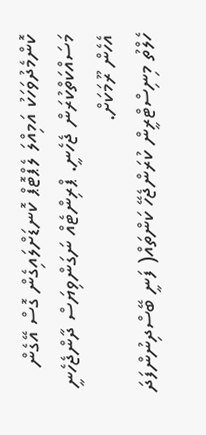ކޮންމެދުވަހަކު އަމިއްލަ ލެޕްޓޮޕް ކޮނޑަށްލައިގެން ގޮސް އޭގެން މަސައްކަތްކުރަން ޖެހެނީ. ޕްރިންޓެއް ނަގަންވިޔަސް ދާންޖެހެނީ އެހެން ރޫމަކަށް.
ހެލްތު މިނިސްޓްރީން ކުރަންޖެހޭ ކަންތައް( ފަނީ ބޭސްދިނުންފަދަ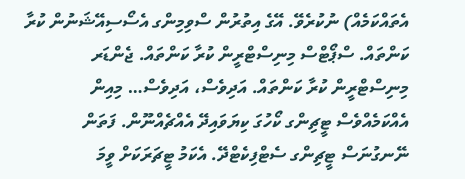އެތައްކަމެއް) ނުކުރެވޭ. އޭގެ އިތުރުން ސްވިމިންގ އެސޯސިއޭޝަނުން ކުރާ ކަންތައް. ސްޕޯޓްސް މިނިސްޓްރީން ކުރާ ކަންތައް. ޖެންޑަރ މިނިސްޓްރީން ކުރާ ކަންތައް. އަދިވެސް، އަދިވެސް… މިއިން އެއްކަމެއްވެސް ޓީޗިންގ ކޯހުގަ ކިޔަވައިދޭ އެއްޗެއްނޫން. ފަތަން ނޭނގުނަސް ޓީޗިންގ ސެޓްފިކެޓްދޭ. އެކަމު ޓީޗަރަކަށް ވީމަ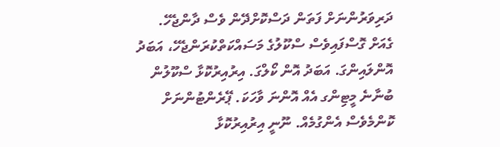ދަރިވަރުންނަށް ފަތަން ދަސްކޮށްދޭން ވެސް ދާންޖެހޭ.
ގެއަށް ގޮސްފައިވެސް ސްކޫލުގެ މަސައްކަތްކުރަންޖެހޭ، އަބަދު އޮންލައިންގަ. އަބަދު އޮން ކޯލްގަ. އިރުއިރުކޮޅާ ސްކޫލުން ބުނާނެ މީޓިންގ އެއް އޮންނަ ވާހަކަ. ޕޭރެންޓުންނަށް ކޮންމެވެސް އެންގުމެއް. ނޫނީ އިރުއިރުކޮޅާ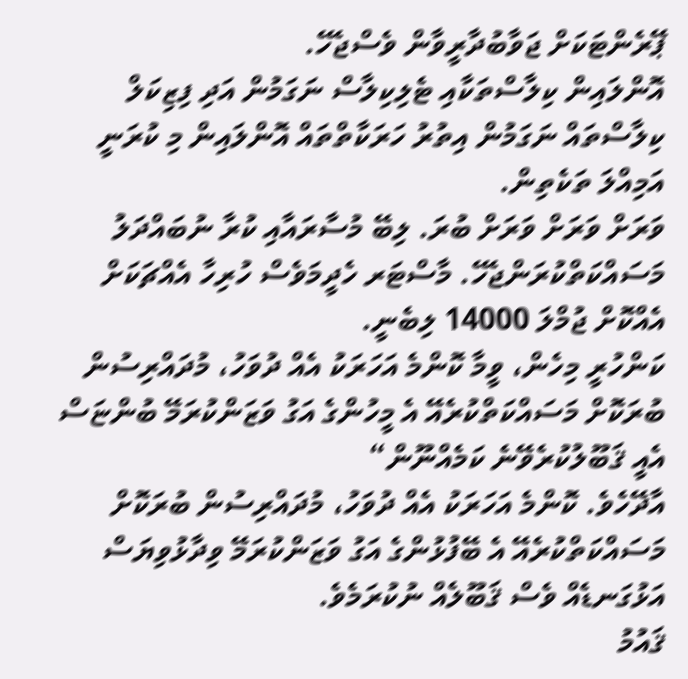ޕޭރެންޓަކަށް ޖަވާބުދާރީވާން ވެސްޖެހޭ.
އޮންލައިން ކިލާސްތަކާއި ޓެލިކިލާސް ނަގަމުން އަދި ފިޒިކަލް ކިލާސްތައް ނަގަމުން އިތުރު ހަރަކާތްތައް އޮންލައިން މި ކުރަނީ އަމިއްލަ ތަކެތިން.
ވަރަށް ވަރަށް ވަރަށް ބުރަ. ލިބޭ މުސާރައާއި ކުރާ ނުބައްދަލު މަސައްކަތްކުރަންޖެހޭ. މާސްޓަރ ހެދީމަވެސް ހުރިހާ އެއްޗަކަށް އެއްކޮށް ޖުމްލަ 14000 ލިބެނީ.
ކަންހުރީ މިހެން، ވީމާ ކޮންމެ އަހަރަކު އެއް ދުވަހު، މުދައްރިސުން ބުރަކޮށް މަސައްކަތްކުރެއޭ އެ މީހުންގެ އަގު ވަޒަންކުރަމޭ ބުންޏަސް އެއީ ޤަބޫލުކުރެވޭނެ ކަމެއްނޫން“
އާދޭހެވެ. ކޮންމެ އަހަރަކު އެއް ދުވަހު، މުދައްރިސުން ބުރަކޮށް މަސައްކަތްކުރެއޭ އެ ބޭފުޅުންގެ އަގު ވަޒަންކުރަމޭ ވިދާޅުވިޔަސް އަޅުގަނޑެއް ވެސް ޤަބޫލެއް ނުކުރަމެވެ.
ޤައުމު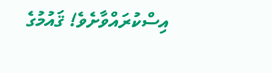އިސްކުރައްވާށެވެ! ޤައުމުގެ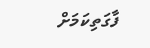ފާގަތިކަމަށް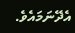އެދޭނަމައެވެ.